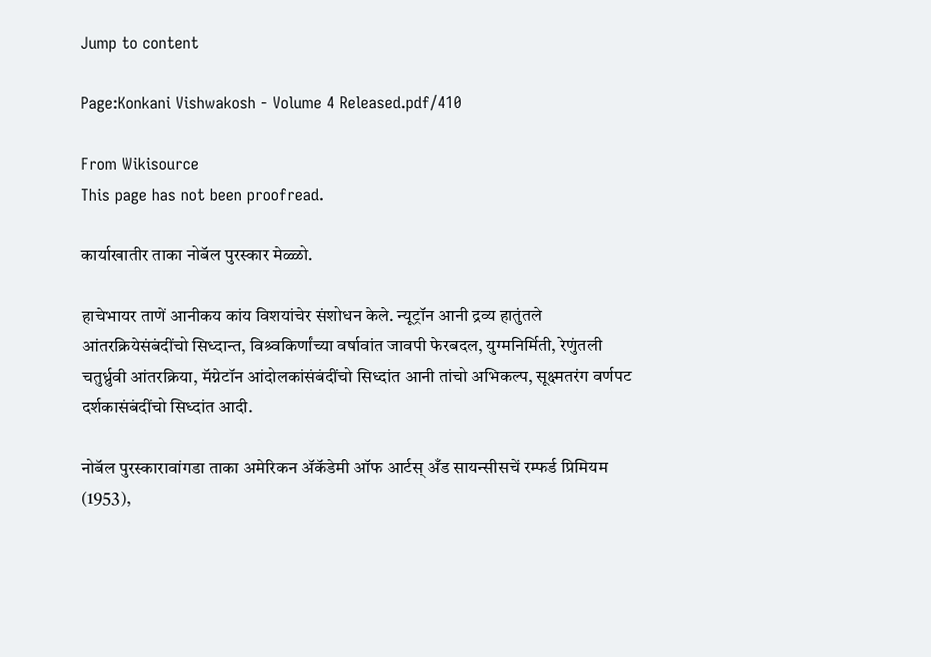Jump to content

Page:Konkani Vishwakosh - Volume 4 Released.pdf/410

From Wikisource
This page has not been proofread.

कार्याखातीर ताका नोबॅल पुरस्कार मेळ्ळो.

हाचेभायर ताणें आनीकय कांय विशयांचेर संशोधन केले. न्यूट्रॉन आनी द्रव्य हातुंतले आंतरक्रियेसंबंदींचो सिध्दान्त, विश्र्वकिर्णांच्या वर्षावांत जावपी फेरबदल, युग्मनिर्मिती, रेणुंतली चतुर्ध्रुवी आंतरक्रिया, मॅग्नेटॉन आंदोलकांसंबंदींचो सिध्दांत आनी तांचो अभिकल्प, सूक्ष्मतरंग वर्णपट दर्शकासंबंदींचो सिध्दांत आदी.

नोबॅल पुरस्कारावांगडा ताका अमेरिकन ॲकॅडेमी ऑफ आर्टस् अँड सायन्सीसचें रम्फर्ड प्रिमियम (1953),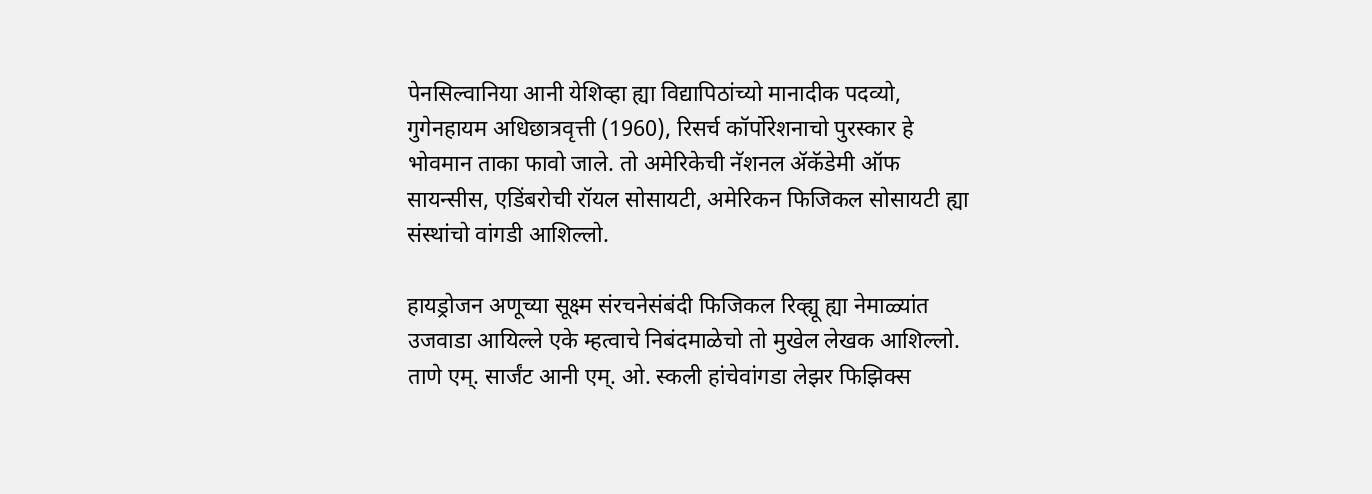पेनसिल्वानिया आनी येशिव्हा ह्या विद्यापिठांच्यो मानादीक पदव्यो, गुगेनहायम अधिछात्रवृत्ती (1960), रिसर्च कॉर्पोरेशनाचो पुरस्कार हे भोवमान ताका फावो जाले. तो अमेरिकेची नॅशनल ॲकॅडेमी ऑफ सायन्सीस, एडिंबरोची रॉयल सोसायटी, अमेरिकन फिजिकल सोसायटी ह्या संस्थांचो वांगडी आशिल्लो.

हायड्रोजन अणूच्या सूक्ष्म संरचनेसंबंदी फिजिकल रिव्ह्यू ह्या नेमाळ्यांत उजवाडा आयिल्ले एके म्हत्वाचे निबंदमाळेचो तो मुखेल लेखक आशिल्लो. ताणे एम्. सार्जंट आनी एम्. ओ. स्कली हांचेवांगडा लेझर फिझिक्स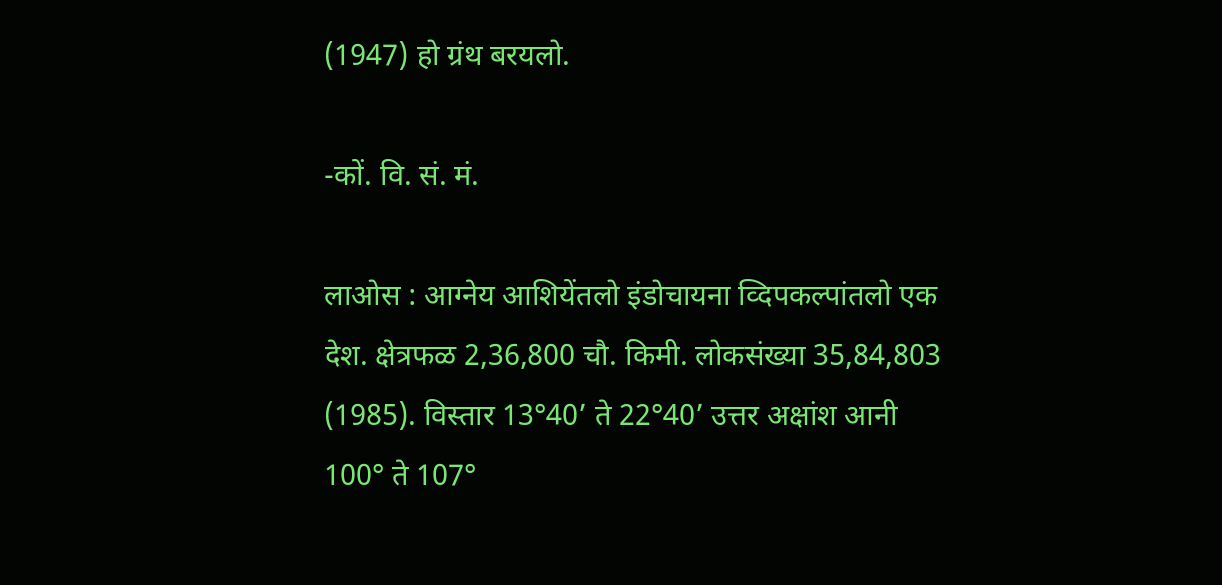(1947) हो ग्रंथ बरयलो.

-कों. वि. सं. मं.

लाओस : आग्नेय आशियेंतलो इंडोचायना व्दिपकल्पांतलो एक देश. क्षेत्रफळ 2,36,800 चौ. किमी. लोकसंख्या 35,84,803 (1985). विस्तार 13°40’ ते 22°40’ उत्तर अक्षांश आनी 100° ते 107°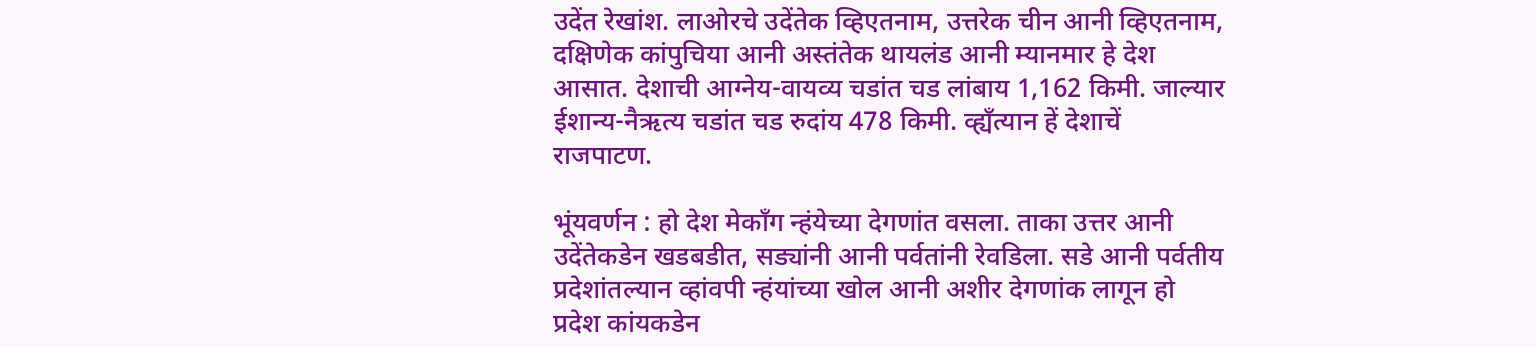उदेंत रेखांश. लाओरचे उदेंतेक व्हिएतनाम, उत्तरेक चीन आनी व्हिएतनाम, दक्षिणेक कांपुचिया आनी अस्तंतेक थायलंड आनी म्यानमार हे देश आसात. देशाची आग्नेय-वायव्य चडांत चड लांबाय 1,162 किमी. जाल्यार ईशान्य-नैऋत्य चडांत चड रुदांय 478 किमी. व्ह्यँत्यान हें देशाचें राजपाटण.

भूंयवर्णन : हो देश मेकाँग न्हंयेच्या देगणांत वसला. ताका उत्तर आनी उदेंतेकडेन खडबडीत, सड्यांनी आनी पर्वतांनी रेवडिला. सडे आनी पर्वतीय प्रदेशांतल्यान व्हांवपी न्हंयांच्या खोल आनी अशीर देगणांक लागून हो प्रदेश कांयकडेन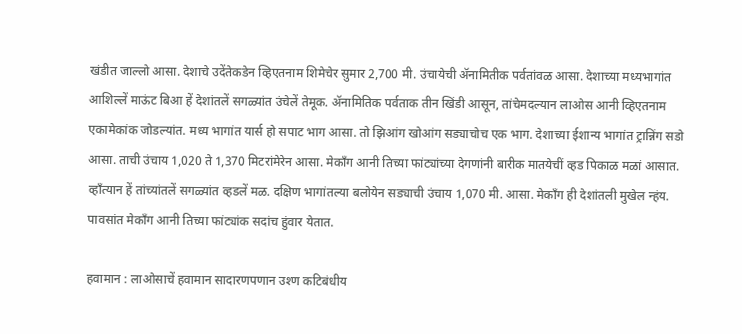खंडीत जाल्लो आसा. देशाचे उदेंतेकडेन व्हिएतनाम शिमेचेर सुमार 2,700 मी. उंचायेची ॲनामितीक पर्वतांवळ आसा. देशाच्या मध्यभागांत आशिल्लें माऊंट बिआ हें देशांतलें सगळ्यांत उंचेलें तेमूक. ॲनामितिक पर्वताक तीन खिंडी आसून, तांचेमदल्यान लाओस आनी व्हिएतनाम एकामेकांक जोडल्यांत. मध्य भागांत यार्स हो सपाट भाग आसा. तो झिआंग खोआंग सड्याचोच एक भाग. देशाच्या ईशान्य भागांत ट्रान्निंग सडो आसा. ताची उंचाय 1,020 ते 1,370 मिटरांमेरेन आसा. मेकाँग आनी तिच्या फांट्यांच्या देगणांनी बारीक मातयेचीं व्हड पिकाळ मळां आसात. व्हाँत्यान हें तांच्यांतलें सगळ्यांत व्हडलें मळ. दक्षिण भागांतल्या बलोयेन सड्याची उंचाय 1,070 मी. आसा. मेकाँग ही देशांतली मुखेल न्हंय. पावसांत मेकाँग आनी तिच्या फांट्यांक सदांच हुंवार येतात.

हवामान : लाओसाचें हवामान सादारणपणान उश्ण कटिबंधीय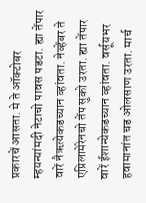प्रकारचें आसता. मे ते ऑक्टोबर म्हयन्यांमदी नेटाचो पावस पडटा. ह्या तेंपार वारें नैऋत्येकडच्यान व्हांवता. नेव्हेंबर ते एप्रिलामेरेनचो तेंप सुको उरता. ह्या तेंपार वारें ईशान्येकडच्यान व्हांवता. वर्सूयभर हवामानांत चड ओलसाण उरता. मार्च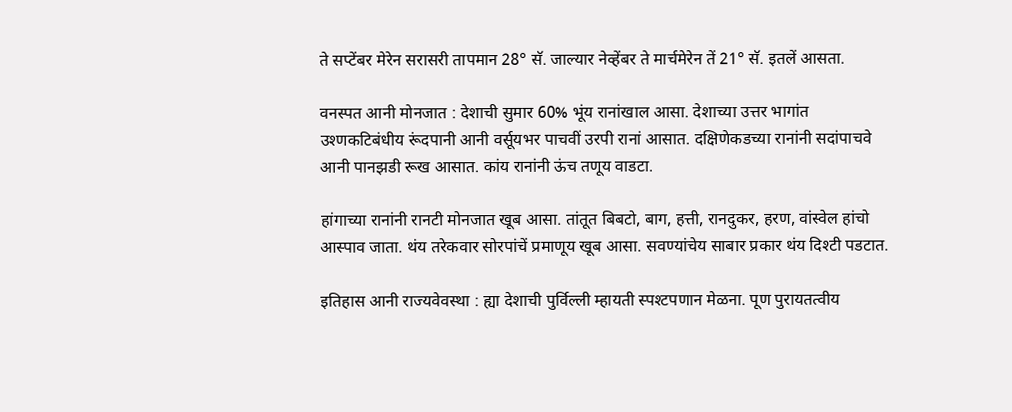ते सप्टेंबर मेरेन सरासरी तापमान 28° सॅ. जाल्यार नेव्हेंबर ते मार्चमेरेन तें 21° सॅ. इतलें आसता.

वनस्पत आनी मोनजात : देशाची सुमार 60% भूंय रानांखाल आसा. देशाच्या उत्तर भागांत उश्णकटिबंधीय रूंदपानी आनी वर्सूयभर पाचवीं उरपी रानां आसात. दक्षिणेकडच्या रानांनी सदांपाचवे आनी पानझडी रूख आसात. कांय रानांनी ऊंच तणूय वाडटा.

हांगाच्या रानांनी रानटी मोनजात खूब आसा. तांतूत बिबटो, बाग, हत्ती, रानदुकर, हरण, वांस्वेल हांचो आस्पाव जाता. थंय तरेकवार सोरपांचें प्रमाणूय खूब आसा. सवण्यांचेय साबार प्रकार थंय दिश्टी पडटात.

इतिहास आनी राज्यवेवस्था : ह्या देशाची पुर्विल्ली म्हायती स्पश्टपणान मेळना. पूण पुरायतत्वीय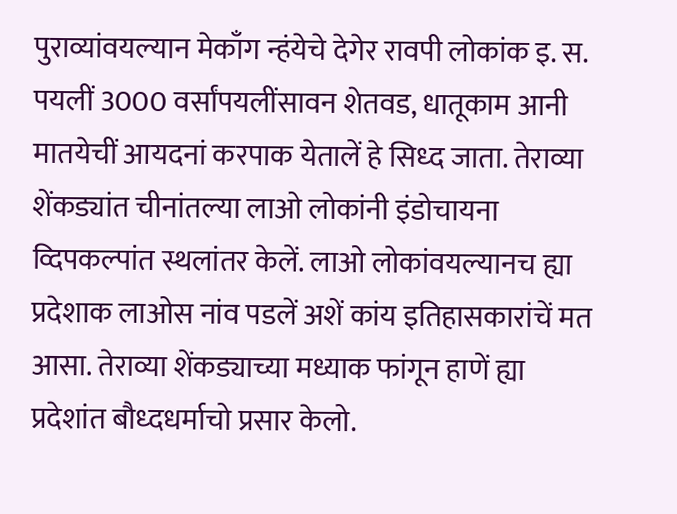पुराव्यांवयल्यान मेकाँग न्हंयेचे देगेर रावपी लोकांक इ. स. पयलीं 3000 वर्सांपयलींसावन शेतवड, धातूकाम आनी मातयेचीं आयदनां करपाक येतालें हे सिध्द जाता. तेराव्या शेंकड्यांत चीनांतल्या लाओ लोकांनी इंडोचायना व्दिपकल्पांत स्थलांतर केलें. लाओ लोकांवयल्यानच ह्या प्रदेशाक लाओस नांव पडलें अशें कांय इतिहासकारांचें मत आसा. तेराव्या शेंकड्याच्या मध्याक फांगून हाणें ह्या प्रदेशांत बौध्दधर्माचो प्रसार केलो.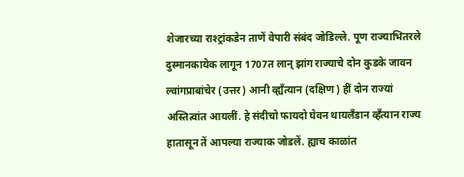शेजारच्या राश्ट्रांकडेन ताणें वेपारी संबंद जोडिल्ले. पूण राज्याभितरले दुस्मानकायेक लागून 1707त लान् झांग राज्याचे दोन कुडके जावन ल्वांगप्राबांचेर (उत्तर) आनी व्ह्यँत्यान (दक्षिण) हीं दोन राज्यां अस्तित्वांत आयलीं. हे संदीचो फायदो घेवन थायलँडान व्हँत्यान राज्य हातासून तें आपल्या राज्याक जोडलें. ह्याच काळांत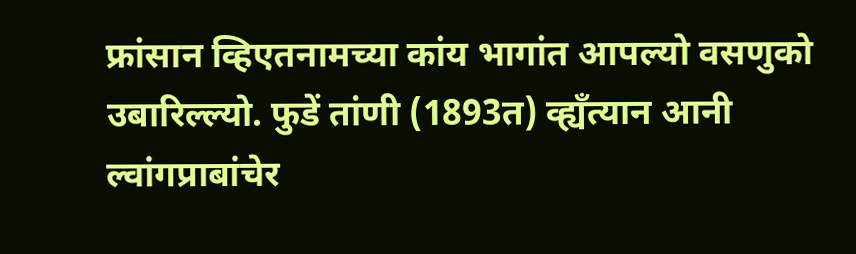फ्रांसान व्हिएतनामच्या कांय भागांत आपल्यो वसणुको उबारिल्ल्यो. फुडें तांणी (1893त) व्ह्यँत्यान आनी ल्वांगप्राबांचेर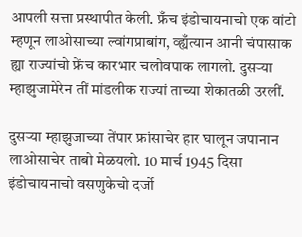आपली सत्ता प्रस्थापीत केली. फ्रँच इंडोचायनाचो एक वांटो म्हणून लाओसाच्या ल्वांगप्राबांग, व्ह्यँत्यान आनी चंपासाक ह्या राज्यांचो फ्रेंच कारभार चलोवपाक लागलो. दुसऱ्या म्हाझुजामेरेन तीं मांडलीक राज्यां ताच्या शेकातळी उरलीं.

दुसऱ्या म्हाझुजाच्या तेंपार फ्रांसाचेर हार घालून जपानान लाओसाचेर ताबो मेळयलो. 10 मार्च 1945 दिसा इंडोचायनाचो वसणुकेचो दर्जो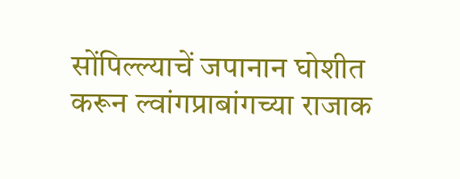सोंपिल्ल्याचें जपानान घोशीत करून ल्वांगप्राबांगच्या राजाक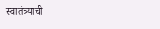स्वातंत्र्याची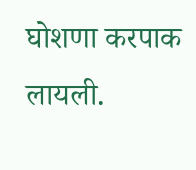घोशणा करपाक लायली.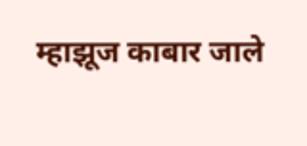म्हाझूज काबार जाले